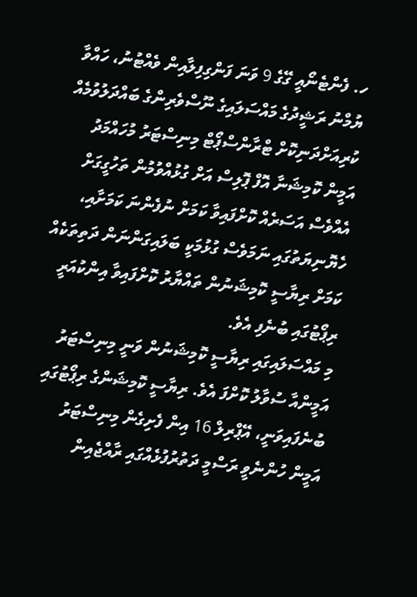ހ. ފެންޓެނޯއީ ގޭގެ 9 ވަނަ ފަންގިފިލާއިން ވެއްޓުނު، ހައްވާ ޔުމްނު ރަޝީދުގެ މައްސަލައިގެ ނޫސްވެރިންގެ ބައްދަލުވުމެއް ކުރިއަށްދަނިކޮށް ޓްރާންސްޕޯޓް މިނިސްޓަރު މުހައްމަދު އަމީން ކޮމިޝަނާ އޮފް ޕޮލިސް އަށް ގުޅުއްވުމުން ތަހުގީގަށް އެއްވެސް އަސަރެއް ކޮށްފައިވާ ކަމަށް ނުފެންނަ ކަމަށާއި، ހެޔޮނިޔަތުގައި ނަމަވެސް ގުޅުމަކީ ބަލައިގަންނަން ދަތިތަކެއް ކަމަށް ރިޔާސީ ކޮމިޝަނުން ތައްޔާރު ކޮށްފައިވާ އިންކުއަރީ ރިޕޯޓުގައި ބުނެފި އެވެ.
މި މައްސަލައިގައި ރިޔާސީ ކޮމިޝަނުން ވަނީ މިނިސްޓަރު އަމީންއާ ސުވާލު ކޮށްފަ އެވެ. ރިޔާސީ ކޮމިޝަންގެ ރިޕޯޓުގައި ބުނެފައިވަނީ، އޭޕްރިލް 16 އިން ފެށިގެން މިނިސްޓަރު އަމީން ހުންނެވީ ރަސްމީ ދަތުރުފުޅެއްގައި ރާއްޖެއިން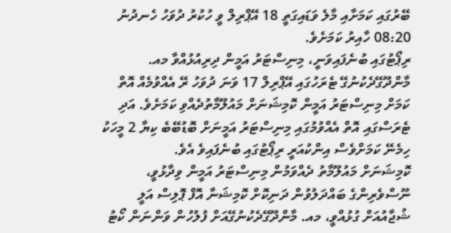ބޭރުގައި ކަމަށާއި މާލެ ވަޑައިގަތީ 18 އޭޕްރިލް ވީ ހުކުރު ދުވަހު ހެނދުނު 08:20 ހާއިރު ކަމަށެވެ.
ރިޕޯޓުގައި ބުނެފައިވަނީ، މިނިސްޓަރު އަމީން ދިރިއުޅުއްވާ މއ. މާންދޫގޭދެކުނުގޭ ޓެރަހުގައި އޭޕްރިލް 17 ވަނަ ދުވަހު ރޭ އެއްވުމެއް އޮތް ކަމަށް މިނިސްޓަރު އަމީން ކޮމިޝަނަށް މައުލޫމާތުދެއްވި ކަމަށެވެ. އަދި ޓެރަސްގައި އޮތް އެއްވުމުގައި މިނިސްޓަރު އަމީނަށް ބޮޑުބޭބެ ކިޔާ 2 މީހަކު ހިމެނޭ ކަމަށްވެސް އިންކުއަރީ ރިޕޯޓުގައި ބުނެފައިވެ އެވެ.
ކޮމިޝަނަށް މައުލޫމާތު ދެއްވަމުން މިނިސްޓަރު އަމީން ވިދާޅުވީ، ނޫސްވެރިންގެ ބައްދަލުވުން ދަނިކޮށް ކޮމިޝަނާ އޮފް ޕޮލިސް އަލީ ޝުޖާއުއަށް ގުޅުއްވީ، މއ. މާންދޫގޭދެކުނުގޭއަށް ފުލުހުން ވަންނަން ކޯޓު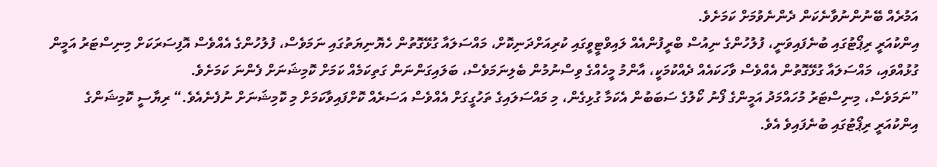އަމުރެއް ބޭނުންނުވާނެކަން ދެންނެވުމަށް ކަމަށެވެ.
އިންކުއަރީ ރިޕޯޓުގައި ބުނެފައިވަނީ، ފުލުހުންގެ ނިއުސް ބްރީފުންއެއް ލައިވްޓީވީގައި ކުރިއަށްދަނިކޮށް، މައްސަލައާ ގުޅޭގޮތުން ހެޔޮނިޔަތުގައި ނަމަވެސް، ފުލުހުންގެ އެއްވެސް އޮފިސަރަކަށް މިނިސްޓަރު އަމީން ގުޅުއްވައި، މައްސަލައާ ގުޅޭގޮތުން އެއްވެސް ވާހަކައެއް ދެއްކުމަކީ، އާންމު މީހެއްގެ ވިސްނުމުން ބެލިނަމަވެސް، ބަލައިގަންނަން ގަތިކަމެއް ކަމަށް ކޮމިޝަނަށް ފެންނަ ކަމަށެވެ.
”ނަމަވެސް، މިނިސްޓަރު މުހައްމަދު އަމީންގެ ފޯނު ކޯލުގެ ސަބަބުން އެކަމާ ގުޅިގެން، މި މައްސަލައިގެ ތަހުގީގަށް އެއްވެސް އަސަރެއް ކޮށްފައިވާކަމަށް މި ކޮމިޝަނަށް ނުފެނެއެވެ.“ ރިޔާސީ ކޮމިޝަންގެ އިންކުއަރީ ރިޕޯޓުގައި ބުނެފައިވެ އެވެ.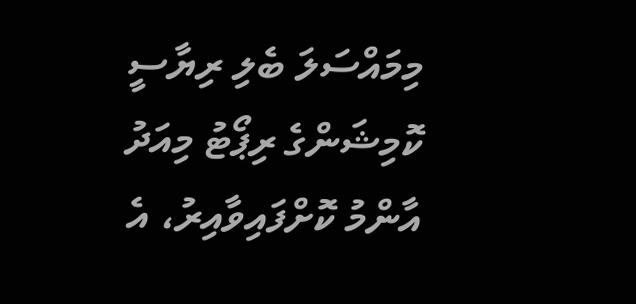މިމައްސަލަ ބެލި ރިޔާސީ ކޮމިޝަންގެ ރިޕޯޓު މިއަދު އާންމު ކޮށްފައިވާއިރު، އެ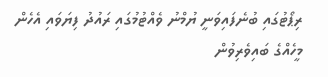ރިޕޯޓުގައި ބުނެފައިވަނީ ޔުމްނު ވެއްޓުމުގައި ރައުދު ފިޔަވައި އެހެން މީހެއްގެ ބައިވެރިވުން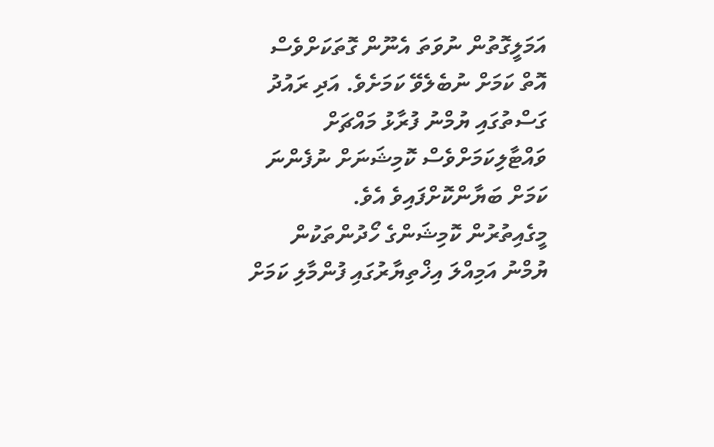އަމަލީގޮތުން ނުވަތަ އެނޫން ގޮތަކަށްވެސް އޮތް ކަމަށް ނުބެލެވޭ ކަމަށެވެ. އަދި ރައުދު ގަސްތުގައި ޔުމްނު ފުރާޅު މައްޗަށް ވައްޓާލިކަމަށްވެސް ކޮމިޝަނަށް ނުފެންނަ ކަމަށް ބަޔާންކޮށްފައިވެ އެވެ.
މީގެއިތުރުން ކޮމިޝަންގެ ހޯދުންތަކުން ޔުމްނު އަމިއްލަ އިޚްތިޔާރުގައި ފުންމާލި ކަމަށް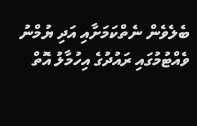ބެލެވެން ނެތްކަމަށާއި އަދި ޔުމްނު ވެއްޓުމުގައި ރައުދުގެ އިހުމާލު އޮތް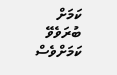ކަމަށް ބުރަވެވޭ ކަމަށްވެސް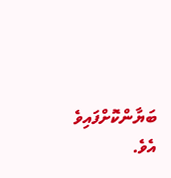ބަޔާންކޮށްފައިވެ އެވެ.